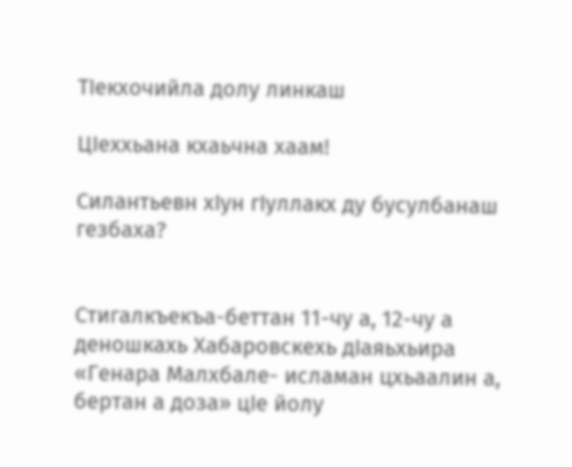ТIекхочийла долу линкаш

ЦIеххьана кхаьчна хаам!

Силантьевн хIун гIуллакх ду бусулбанаш гезбаха?


Стигалкъекъа-беттан 11-чу а, 12-чу а деношкахь Хабаровскехь дIаяьхьира «Генара Малхбале- исламан цхьаалин а, бертан а доза» цIе йолу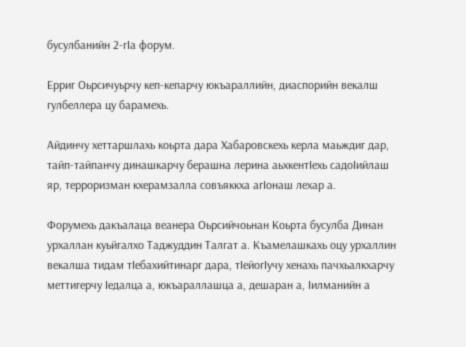бусулбанийн 2-гIа форум.

Ерриг Оьрсичуьрчу кеп-кепарчу юкъараллийн, диаспорийн векалш гулбеллера цу барамехь.

Айдинчу хеттаршлахь коьрта дара Хабаровскехь керла маьждиг дар, тайп-тайпанчу динашкарчу берашна лерина аьхкентIехь садоIийлаш яр, терроризман кхерамзалла совъяккха агIонаш лехар а.

Форумехь дакъалаца веанера Оьрсийчоьнан Коьрта бусулба Динан урхаллан куьйгалхо Таджуддин Талгат а. Къамелашкахь оцу урхаллин векалша тидам тIебахийтинарг дара, тIейогIучу хенахь пачхьалкхарчу меттигерчу Iедалца а, юкъараллашца а, дешаран а, Iилманийн а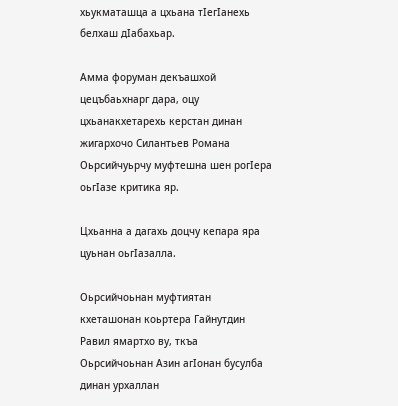хьукматашца а цхьана тIегIанехь белхаш дIабахьар.

Амма форуман декъашхой цецъбаьхнарг дара, оцу цхьанакхетарехь керстан динан жигархочо Силантьев Романа Оьрсийчуьрчу муфтешна шен рогIера оьгIазе критика яр.

Цхьанна а дагахь доцчу кепара яра цуьнан оьгIазалла.

Оьрсийчоьнан муфтиятан кхеташонан коьртера Гайнутдин Равил ямартхо ву, ткъа Оьрсийчоьнан Азин агIонан бусулба динан урхаллан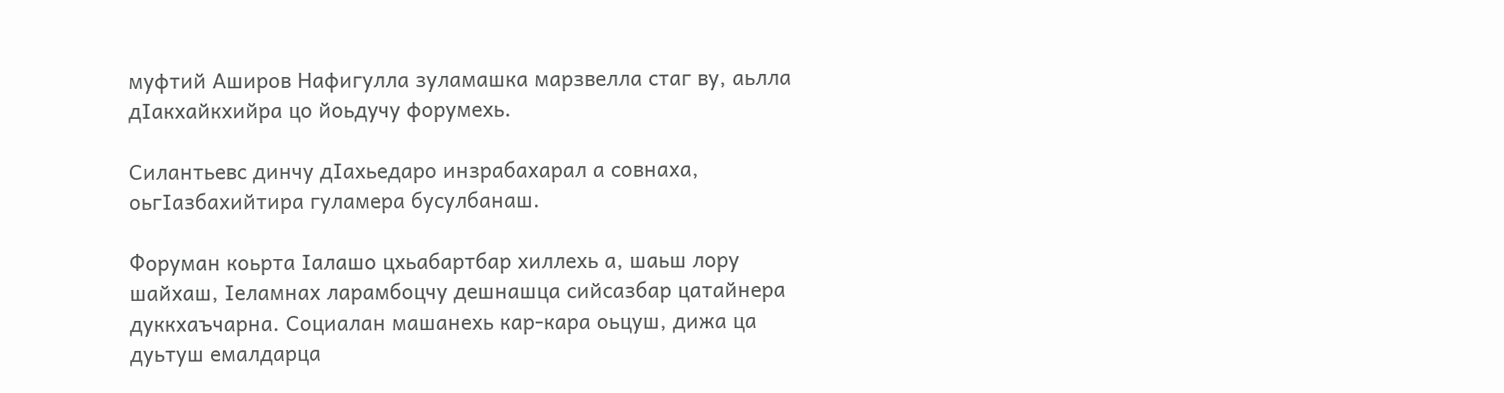муфтий Аширов Нафигулла зуламашка марзвелла стаг ву, аьлла дIакхайкхийра цо йоьдучу форумехь.

Силантьевс динчу дIахьедаро инзрабахарал а совнаха, оьгIазбахийтира гуламера бусулбанаш.

Форуман коьрта Iалашо цхьабартбар хиллехь а, шаьш лору шайхаш, Iеламнах ларамбоцчу дешнашца сийсазбар цатайнера дуккхаъчарна. Социалан машанехь кар-кара оьцуш, дижа ца дуьтуш емалдарца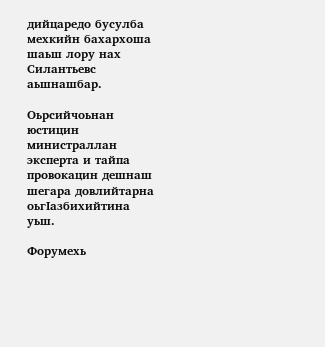дийцаредо бусулба мехкийн бахархоша шаьш лору нах Силантьевс аьшнашбар.

Оьрсийчоьнан юстицин министраллан эксперта и тайпа провокацин дешнаш шегара довлийтарна оьгIазбихийтина уьш.

Форумехь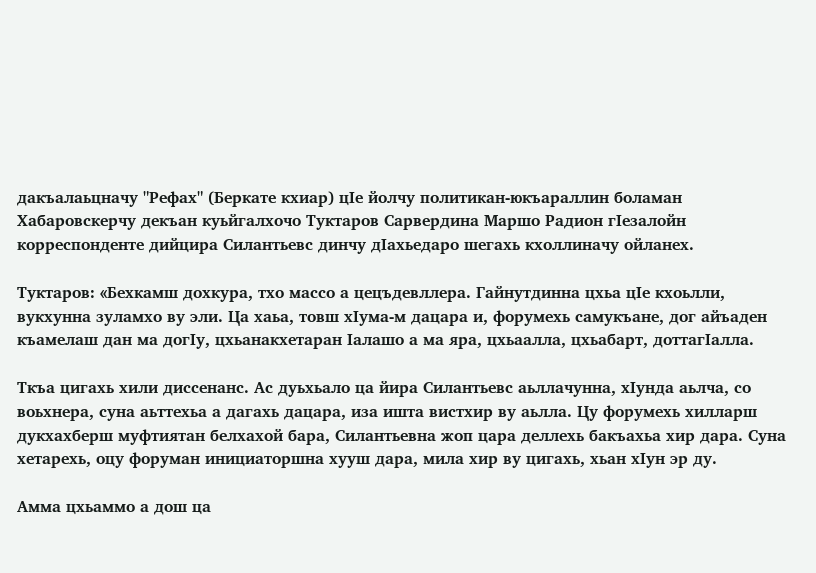дакъалаьцначу "Рефах" (Беркате кхиар) цIе йолчу политикан-юкъараллин боламан Хабаровскерчу декъан куьйгалхочо Туктаров Сарвердина Маршо Радион гIезалойн корреспонденте дийцира Силантьевс динчу дIахьедаро шегахь кхоллиначу ойланех.

Туктаров: «Бехкамш дохкура, тхо массо а цецъдевллера. Гайнутдинна цхьа цIе кхоьлли, вукхунна зуламхо ву эли. Ца хаьа, товш хIума-м дацара и, форумехь самукъане, дог айъаден къамелаш дан ма догIу, цхьанакхетаран Iалашо а ма яра, цхьаалла, цхьабарт, доттагIалла.

Ткъа цигахь хили диссенанс. Ас дуьхьало ца йира Силантьевс аьллачунна, хIунда аьлча, со воьхнера, суна аьттехьа а дагахь дацара, иза ишта вистхир ву аьлла. Цу форумехь хилларш дукхахберш муфтиятан белхахой бара, Силантьевна жоп цара деллехь бакъахьа хир дара. Суна хетарехь, оцу форуман инициаторшна хууш дара, мила хир ву цигахь, хьан хIун эр ду.

Амма цхьаммо а дош ца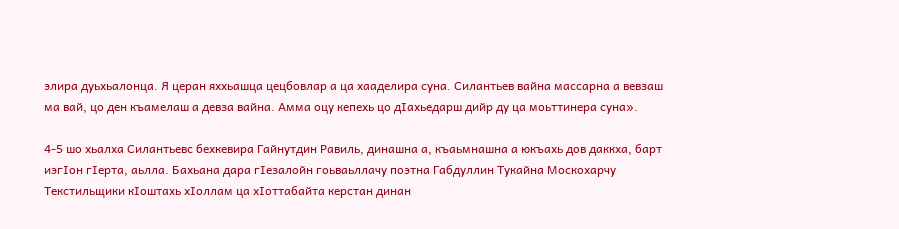элира дуьхьалонца. Я церан яххьашца цецбовлар а ца хааделира суна. Силантьев вайна массарна а вевзаш ма вай, цо ден къамелаш а девза вайна. Амма оцу кепехь цо дIахьедарш дийр ду ца моьттинера суна».

4-5 шо хьалха Силантьевс бехкевира Гайнутдин Равиль, динашна а, къаьмнашна а юкъахь дов даккха, барт иэгIон гIерта, аьлла. Бахьана дара гIезалойн гоьваьллачу поэтна Габдуллин Тукайна Москохарчу Текстильщики кIоштахь хIоллам ца хIоттабайта керстан динан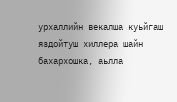урхаллийн векалша куьйгаш яздойтуш хиллера шайн бахархошка, аьлла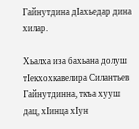Гайнутдина дIахьедар дина хилар.

Хьалха иза бахьана долуш тIекхохкавелира Силантьев Гайнутдинна, ткъа хууш дац, хIинца хIун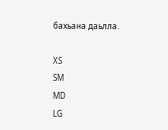бахьана даьлла.

XS
SM
MD
LG